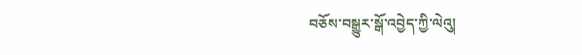བཅོས་བསྒྱུར་སྒོ་འབྱེད་ཀྱི་ལེའུ།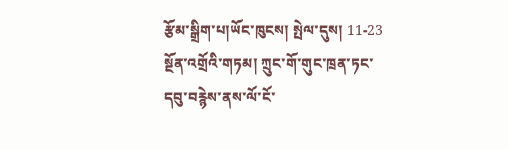རྩོམ་སྒྲིག་པ།ཡོང་ཁུངས། སྤེལ་དུས། 11-23
སྔོན་འགྲོའི་གཏམ། ཀྲུང་གོ་གུང་ཁྲན་ཏང་དབུ་བརྙེས་ནས་ལོ་ངོ་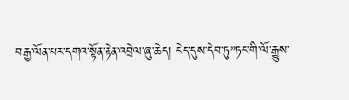བརྒྱ་ལོན་པར་དགའ་སྟོན་རྟེན་འབྲེལ་ཞུ་ཆེད། ངེད་དུས་དེབ་ཏུ”ཏང་གི་ལོ་རྒྱུས་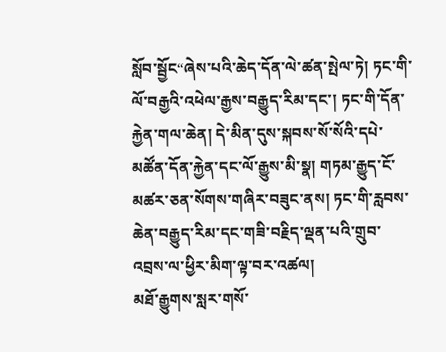སློབ་སྦྱོང“ཞེས་པའི་ཆེད་དོན་ལེ་ཚན་སྤེལ་ཏེ། ཏང་གི་ལོ་བརྒྱའི་འཕེལ་རྒྱས་བརྒྱུད་རིམ་དང་། ཏང་གི་དོན་རྐྱེན་གལ་ཆེན། དེ་མིན་དུས་སྐབས་སོ་སོའི་དཔེ་མཚོན་དོན་རྐྱེན་དང་ལོ་རྒྱུས་མི་སྣ། གཏམ་རྒྱུད་ངོ་མཚར་ཅན་སོགས་གཞིར་བཟུང་ནས། ཏང་གི་རླབས་ཆེན་བརྒྱུད་རིམ་དང་གཟི་བརྗིད་ལྡན་པའི་གྲུབ་འབྲས་ལ་ཕྱིར་མིག་ལྟ་བར་འཚལ།
མཐོ་རྒྱུགས་སླར་གསོ་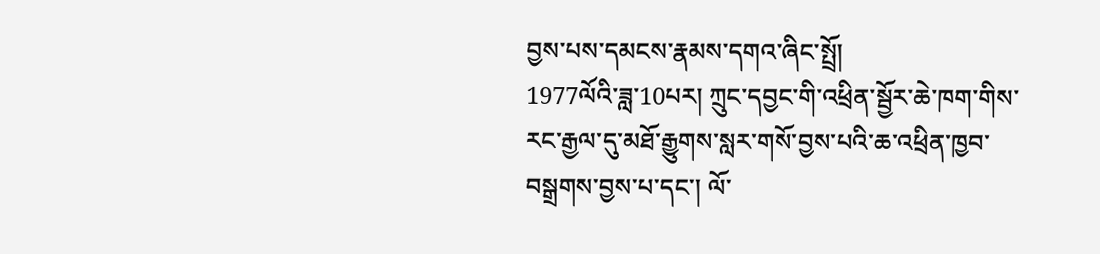བྱས་པས་དམངས་རྣམས་དགའ་ཞིང་སྤྲོ།
1977ལོའི་ཟླ་10པར། ཀྲུང་དབྱང་གི་འཕྲིན་སྦྱོར་ཆེ་ཁག་གིས་རང་རྒྱལ་དུ་མཐོ་རྒྱུགས་སླར་གསོ་བྱས་པའི་ཆ་འཕྲིན་ཁྱབ་བསྒྲགས་བྱས་པ་དང་། ལོ་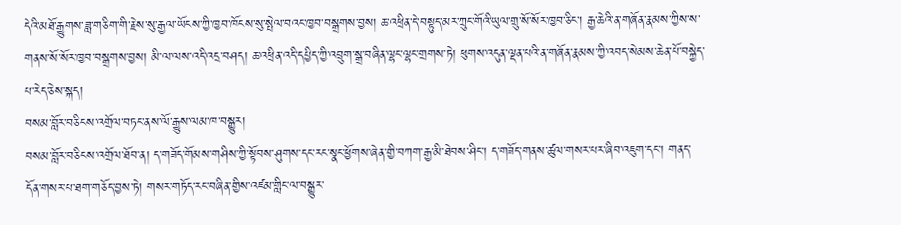དེའི་མཐོ་རྒྱུགས་ཟླ་གཅིག་གི་རྗེས་སུ་རྒྱལ་ཡོངས་ཀྱི་ཁྱབ་ཁོངས་སུ་སྤེལ་བའང་ཁྱབ་བསྒྲགས་བྱས། ཆ་འཕྲིན་དེ་བསྟུད་མར་ཀྲུང་གོའི་ཡུལ་གྲུ་སོ་སོར་ཁྱབ་ཅིང་། རྒྱ་ཆེའི་ན་གཞོན་རྣམས་ཀྱིས་ས་གནས་སོ་སོར་ཁྱབ་བསྒྲགས་བྱས། མི་ལ་ལས་འདི་འདྲ་བཤད། ཆ་འཕྲིན་འདི་དཔྱིད་ཀྱི་འབྲུག་སྒྲ་བཞིན་ལྷང་ལྷང་གྲགས་ཏེ། ཕུགས་འདུན་ལྡན་པའི་ན་གཞོན་རྣམས་ཀྱི་འབད་སེམས་ཆེན་པོ་བསྐྱེད་པ་རེད་ཅེས་སྐད།
བསམ་བློར་བཅིངས་འགྲོལ་བཏང་ནས་ལོ་རྒྱུས་ལམ་ཁ་བསྒྱུར།
བསམ་བློར་བཅིངས་འགྲོལ་ཐོབ་ན། ད་གཟོད་གོམས་གཤིས་ཀྱི་སྟོབས་ཤུགས་དང་རང་སྣང་ཕྱོགས་ཞེན་གྱི་བཀག་རྒྱ་མི་ཐེབས་ཤིང་། ད་གཟོད་གནས་ཚུལ་གསར་པར་ཞིབ་འཇུག་དང་། གནད་དོན་གསར་པ་ཐག་གཅོད་བྱས་ཏེ། གསར་གཏོད་རང་བཞིན་གྱིས་འཛམ་གླིང་ལ་བསྒྱུར་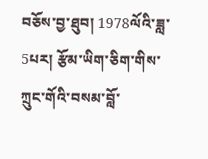བཅོས་བྱ་ཐུབ། 1978ལོའི་ཟླ་5པར། རྩོམ་ཡིག་ཅིག་གིས་ཀྲུང་གོའི་བསམ་བློ་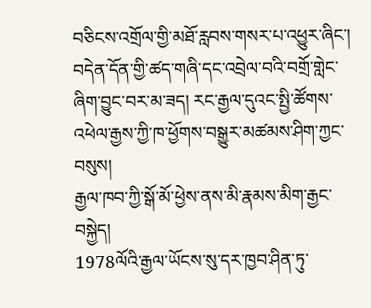བཅིངས་འགྲོལ་གྱི་མཐོ་རླབས་གསར་པ་འཕྱུར་ཞིང་། བདེན་དོན་གྱི་ཚད་གཞི་དང་འབྲེལ་བའི་བགྲོ་གླེང་ཞིག་བྱུང་བར་མ་ཟད། རང་རྒྱལ་དུའང་སྤྱི་ཚོགས་འཕེལ་རྒྱས་ཀྱི་ཁ་ཕྱོགས་བསྒྱུར་མཚམས་ཤིག་ཀྱང་བསུས།
རྒྱལ་ཁབ་ཀྱི་སྒོ་མོ་ཕྱེས་ནས་མི་རྣམས་མིག་རྒྱང་བསྐྱེད།
1978ལོའི་རྒྱལ་ཡོངས་སུ་དར་ཁྱབ་ཤིན་ཏུ་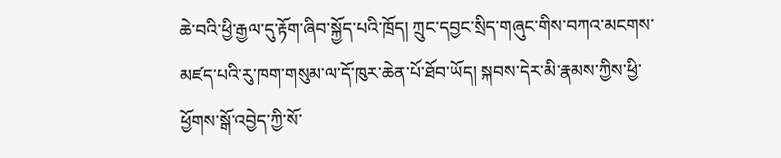ཆེ་བའི་ཕྱི་རྒྱལ་དུ་རྟོག་ཞིབ་སྐྱོད་པའི་ཁྲོད། ཀྲུང་དབྱང་སྲིད་གཞུང་གིས་བཀའ་མངགས་མཛད་པའི་རུ་ཁག་གསུམ་ལ་དོ་ཁུར་ཆེན་པོ་ཐོབ་ཡོད། སྐབས་དེར་མི་རྣམས་ཀྱིས་ཕྱི་ཕྱོགས་སྒོ་འབྱེད་ཀྱི་སོ་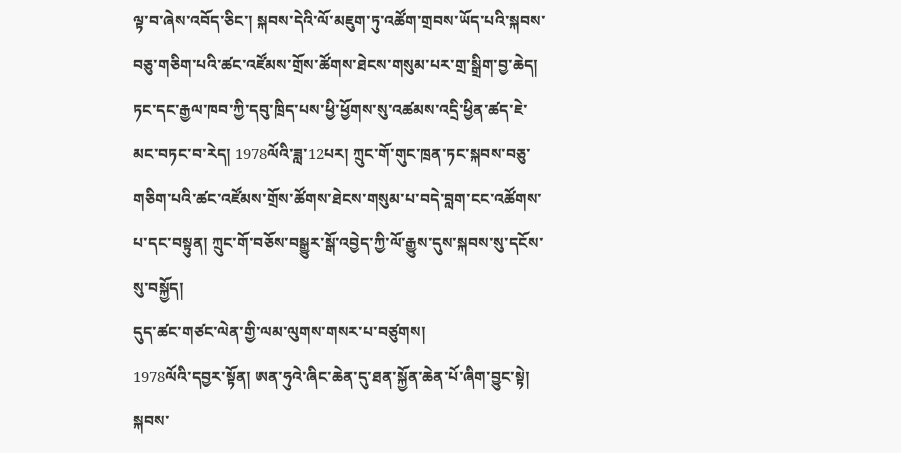ལྟ་བ་ཞེས་འབོད་ཅིང་། སྐབས་དེའི་ལོ་མཇུག་ཏུ་འཚོག་གྲབས་ཡོད་པའི་སྐབས་བཅུ་གཅིག་པའི་ཚང་འཛོམས་གྲོས་ཚོགས་ཐེངས་གསུམ་པར་གྲ་སྒྲིག་བྱ་ཆེད། ཏང་དང་རྒྱལ་ཁབ་ཀྱི་དབུ་ཁྲིད་པས་ཕྱི་ཕྱོགས་སུ་འཚམས་འདྲི་ཕྱིན་ཚད་ཇེ་མང་བཏང་བ་རེད། 1978ལོའི་ཟླ་12པར། ཀྲུང་གོ་གུང་ཁྲན་ཏང་སྐབས་བཅུ་གཅིག་པའི་ཚང་འཛོམས་གྲོས་ཚོགས་ཐེངས་གསུམ་པ་བདེ་བླག་ངང་འཚོགས་པ་དང་བསྟུན། ཀྲུང་གོ་བཅོས་བསྒྱུར་སྒོ་འབྱེད་ཀྱི་ལོ་རྒྱུས་དུས་སྐབས་སུ་དངོས་སུ་བསྐྱོད།
དུད་ཚང་གཙང་ལེན་གྱི་ལམ་ལུགས་གསར་པ་བཙུགས།
1978ལོའི་དབྱར་སྟོན། ཨན་ཧུའེ་ཞིང་ཆེན་དུ་ཐན་སྐྱོན་ཆེན་པོ་ཞིག་བྱུང་སྟེ། སྐབས་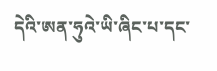དེའི་ཨན་ཧུའེ་ཡི་ཞིང་པ་དང་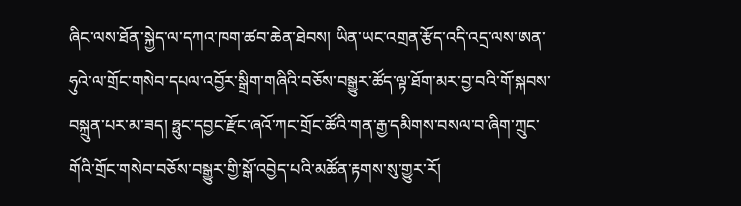ཞིང་ལས་ཐོན་སྐྱེད་ལ་དཀའ་ཁག་ཚབ་ཆེན་ཐེབས། ཡིན་ཡང་འགྲན་རྩོད་འདི་འདྲ་ལས་ཨན་ཧུའེ་ལ་གྲོང་གསེབ་དཔལ་འབྱོར་སྒྲིག་གཞིའི་བཅོས་བསྒྱུར་ཚོད་ལྟ་ཐོག་མར་བྱ་བའི་གོ་སྐབས་བསྐྲུན་པར་མ་ཟད། ཧྥུང་དབྱང་རྫོང་ཞའོ་ཀང་གྲོང་ཚོའི་གན་རྒྱ་དམིགས་བསལ་བ་ཞིག་ཀྲུང་གོའི་གྲོང་གསེབ་བཅོས་བསྒྱུར་གྱི་སྒོ་འབྱེད་པའི་མཚོན་རྟགས་སུ་གྱུར་རོ།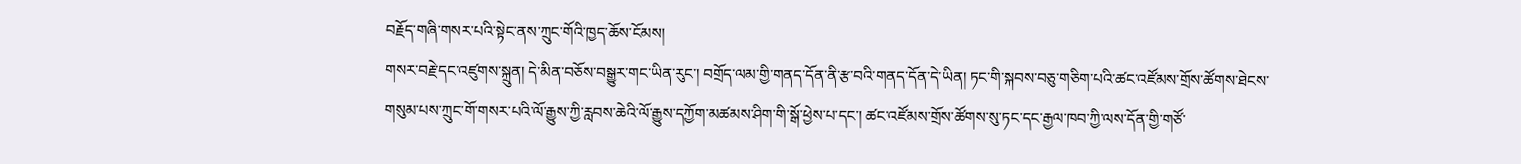བརྗོད་གཞི་གསར་པའི་སྟེང་ནས་ཀྲུང་གོའི་ཁྱད་ཆོས་ངོམས།
གསར་བརྗེ་དང་འཛུགས་སྐྲུན། དེ་མིན་བཅོས་བསྒྱུར་གང་ཡིན་རུང་། བགྲོད་ལམ་གྱི་གནད་དོན་ནི་རྩ་བའི་གནད་དོན་དེ་ཡིན། ཏང་གི་སྐབས་བཅུ་གཅིག་པའི་ཚང་འཛོམས་གྲོས་ཚོགས་ཐེངས་གསུམ་པས་ཀྲུང་གོ་གསར་པའི་ལོ་རྒྱུས་ཀྱི་རླབས་ཆེའི་ལོ་རྒྱུས་དཀྱོག་མཚམས་ཤིག་གི་སྒོ་ཕྱེས་པ་དང་། ཚང་འཛོམས་གྲོས་ཚོགས་སུ་ཏང་དང་རྒྱལ་ཁབ་ཀྱི་ལས་དོན་གྱི་གཙོ་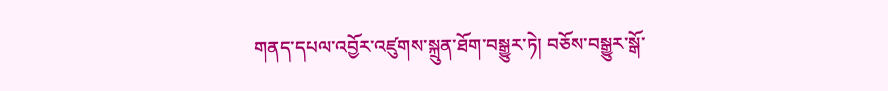གནད་དཔལ་འབྱོར་འཛུགས་སྐྲུན་ཐོག་བསྒྱུར་ཏེ། བཅོས་བསྒྱུར་སྒོ་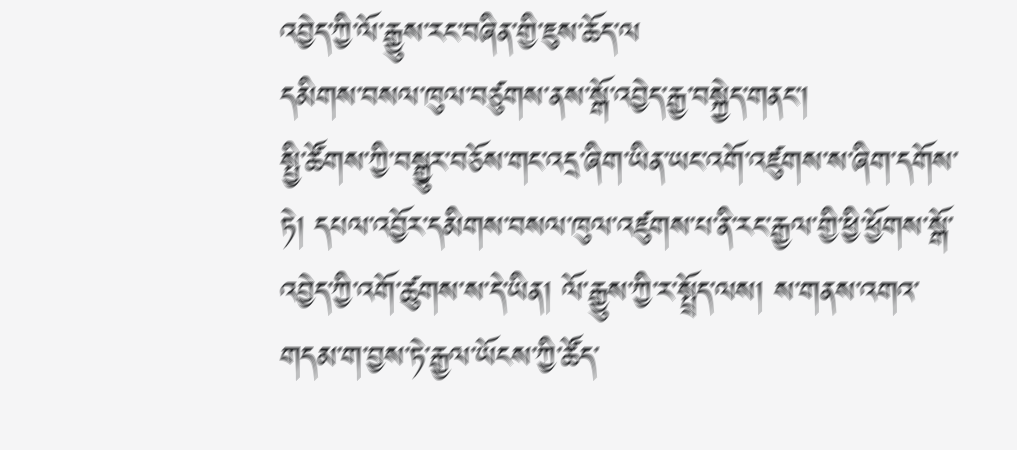འབྱེད་ཀྱི་ལོ་རྒྱུས་རང་བཞིན་གྱི་ཇུས་ཆོད་ལ
དམིགས་བསལ་ཁུལ་བཙུགས་ནས་སྒོ་འབྱེད་རྒྱ་བསྐྱེད་གནང་།
སྤྱི་ཚོགས་ཀྱི་བསྒྱུར་བཅོས་གང་འདྲ་ཞིག་ཡིན་ཡང་འགོ་འཛུགས་ས་ཞིག་དགོས་ཏེ། དཔལ་འབྱོར་དམིགས་བསལ་ཁུལ་འཛུགས་པ་ནི་རང་རྒྱལ་གྱི་ཕྱི་ཕྱོགས་སྒོ་འབྱེད་ཀྱི་འགོ་ཚུགས་ས་དེ་ཡིན། ལོ་རྒྱུས་ཀྱི་ར་སྤྲོད་ལས། ས་གནས་འགའ་གདམ་ག་བྱས་ཏེ་རྒྱལ་ཡོངས་ཀྱི་ཚོད་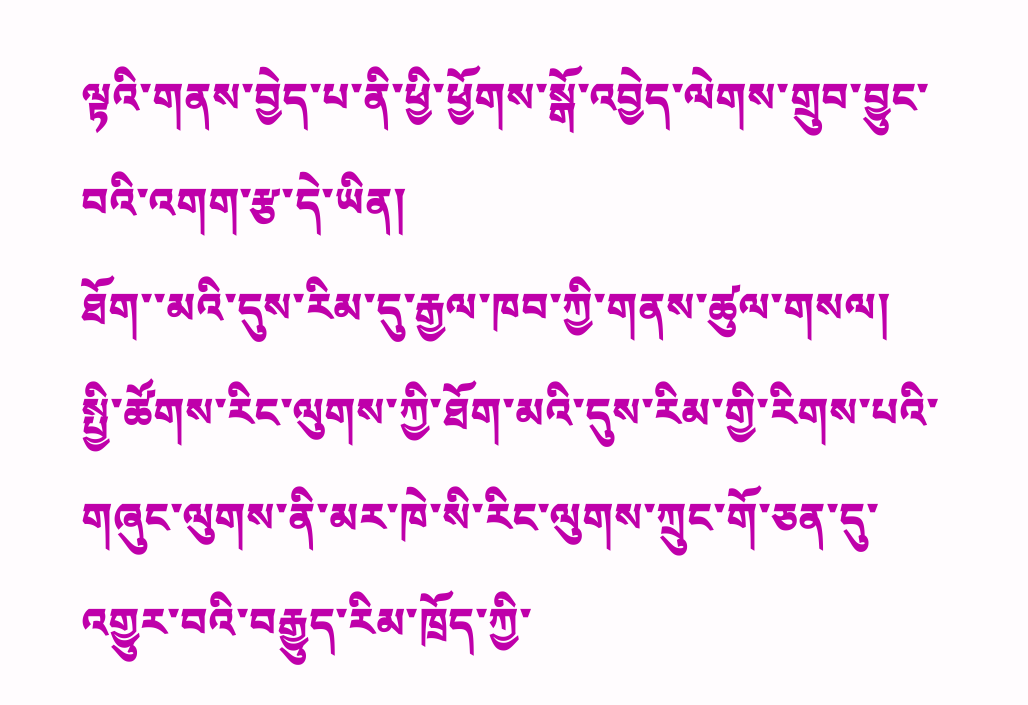ལྟའི་གནས་བྱེད་པ་ནི་ཕྱི་ཕྱོགས་སྒོ་འབྱེད་ལེགས་གྲུབ་བྱུང་བའི་འགག་རྩ་དེ་ཡིན།
ཐོག་་མའི་དུས་རིམ་དུ་རྒྱལ་ཁབ་ཀྱི་གནས་ཚུལ་གསལ།
སྤྱི་ཚོགས་རིང་ལུགས་ཀྱི་ཐོག་མའི་དུས་རིམ་གྱི་རིགས་པའི་གཞུང་ལུགས་ནི་མར་ཁེ་སི་རིང་ལུགས་ཀྲུང་གོ་ཅན་དུ་འགྱུར་བའི་བརྒྱུད་རིམ་ཁྲོད་ཀྱི་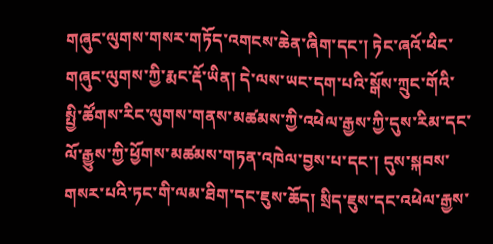གཞུང་ལུགས་གསར་གཏོད་འགངས་ཆེན་ཞིག་དང་། ཏེང་ཞའོ་ཕིང་གཞུང་ལུགས་ཀྱི་རྨང་རྡོ་ཡིན། དེ་ལས་ཡང་དག་པའི་སྒོས་ཀྲུང་གོའི་སྤྱི་ཚོགས་རིང་ལུགས་གནས་མཚམས་ཀྱི་འཕེལ་རྒྱས་ཀྱི་དུས་རིམ་དང་ལོ་རྒྱུས་ཀྱི་ཕྱོགས་མཚམས་གཏན་འཁེལ་བྱས་པ་དང་། དུས་སྐབས་གསར་པའི་ཏང་གི་ལམ་ཐིག་དང་ཇུས་ཆོད། སྲིད་ཇུས་དང་འཕེལ་རྒྱས་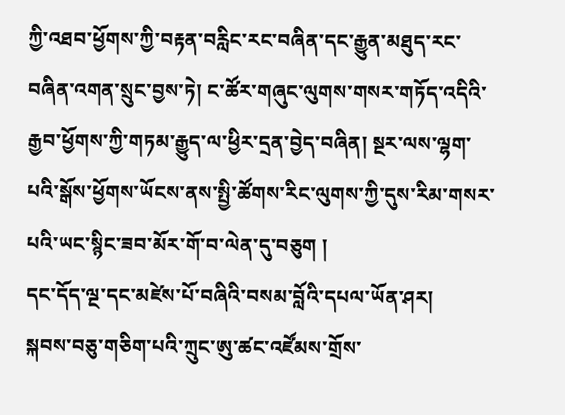ཀྱི་འཐབ་ཕྱོགས་ཀྱི་བརྟན་བརླིང་རང་བཞིན་དང་རྒྱུན་མཐུད་རང་བཞིན་འགན་སྲུང་བྱས་ཏེ། ང་ཚོར་གཞུང་ལུགས་གསར་གཏོད་འདིའི་རྒྱབ་ཕྱོགས་ཀྱི་གཏམ་རྒྱུད་ལ་ཕྱིར་དྲན་བྱེད་བཞིན། སྔར་ལས་ལྷག་པའི་སྒོས་ཕྱོགས་ཡོངས་ནས་སྤྱི་ཚོགས་རིང་ལུགས་ཀྱི་དུས་རིམ་གསར་པའི་ཡང་སྙིང་ཟབ་མོར་གོ་བ་ལེན་དུ་བཅུག །
དང་དོད་ལྔ་དང་མཛེས་པོ་བཞིའི་བསམ་བློའི་དཔལ་ཡོན་ཤར།
སྐབས་བཅུ་གཅིག་པའི་ཀྲུང་ཨུ་ཚང་འཛོམས་གྲོས་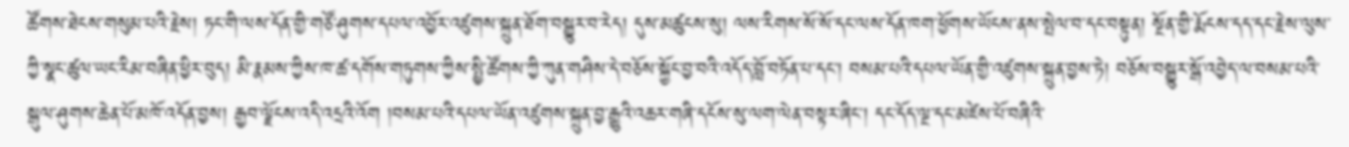ཚོགས་ཐེངས་གསུམ་པའི་རྗེས། ཏང་གི་ལས་དོན་གྱི་གཙོ་ཤུགས་དཔལ་འབྱོར་འཛུགས་སྐྲུན་ཐོག་བསྒྱུར་བ་རེད། དུས་མཚུངས་སུ། ལས་རིགས་སོ་སོ་དང་ལས་དོན་ཁག་ཕྱོགས་ཡོངས་ནས་སྤེལ་བ་དང་བསྟུན། སྔོན་གྱི་རྨོངས་དད་དང་རྗེས་ལུས་ཀྱི་སྣང་ཚུལ་ཡང་རིམ་བཞིན་ཕྱིར་བུད། མི་རྣམས་ཀྱིས་ཁ་ཚ་དགོས་གཏུགས་ཀྱིས་སྤྱི་ཚོགས་ཀྱི་ཀུན་གཤིས་དེ་བཅོས་སྐྱོང་བྱ་བའི་འདོད་བློ་བཏོན་པ་དང་། བསམ་པའི་དཔལ་ཡོན་གྱི་འཛུགས་སྐྲུན་བྱས་ཏེ། བཅོས་བསྒྱུར་སྒོ་འབྱེད་ལ་བསམ་པའི་སྒུལ་ཤུགས་ཆེན་པོ་མཁོ་འདོན་བྱས། རྒྱབ་ལྗོངས་འདི་འདྲའི་འོག །བསམ་པའི་དཔལ་ཡོན་འཛུགས་སྐྲུན་བྱ་རྒྱུའི་འཆར་གཞི་དངོས་སུ་ལག་ལེན་བསྟར་ཞིང་། དང་དོད་ལྔ་དང་མཛེས་པོ་བཞིའི་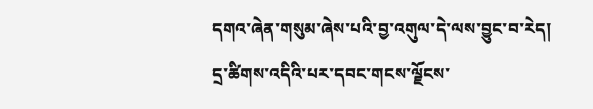དགའ་ཞེན་གསུམ་ཞེས་པའི་བྱ་འགུལ་དེ་ལས་བྱུང་བ་རེད།
དྲ་ཚིགས་འདིའི་པར་དབང་གངས་ལྗོངས་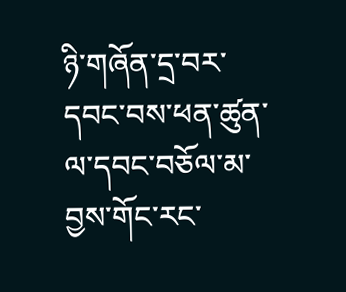ཉི་གཞོན་དྲ་བར་དབང་བས་ཕན་ཚུན་ལ་དབང་བཅོལ་མ་བྱས་གོང་རང་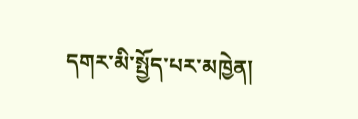དགར་མི་སྤྱོད་པར་མཁྱེན།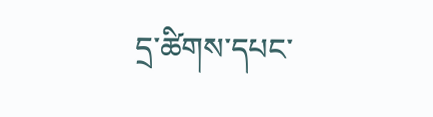དྲ་ཚིགས་དཔང་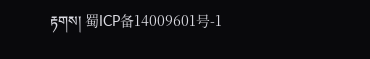རྟགས། 蜀ICP备14009601号-1